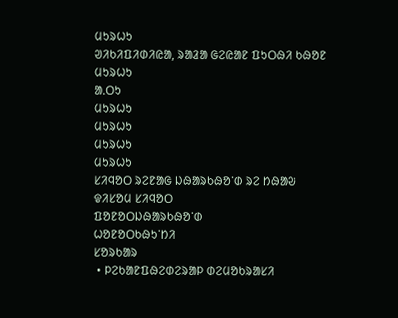ᱢᱩᱨᱦᱩ
ᱣᱤᱠᱤᱯᱤᱰᱤᱭᱟ, ᱨᱟᱲᱟ ᱜᱮᱭᱟᱱ ᱯᱩᱛᱷᱤ ᱠᱷᱚᱱ
ᱢᱩᱨᱦᱩ
ᱟᱹᱛᱩ
ᱢᱩᱨᱦᱩ
ᱢᱩᱨᱦᱩ
ᱢᱩᱨᱦᱩ
ᱢᱩᱨᱦᱩ
ᱥᱤᱧᱚᱛ ᱨᱮᱱᱟᱜ ᱡᱷᱟᱨᱠᱷᱚᱸᱰ ᱨᱮ ᱴᱷᱟᱶ
ᱫᱤᱥᱚᱢ ᱥᱤᱧᱚᱛ
ᱯᱚᱱᱚᱛᱡᱷᱟᱨᱠᱷᱚᱸᱰ
ᱦᱚᱱᱚᱛᱠᱷᱩᱸᱴᱤ
ᱥᱚᱨᱠᱟᱨ
 • ᱞᱮᱠᱟᱱᱯᱷᱮᱰᱮᱨᱟᱞ ᱰᱮᱢᱚᱠᱨᱟᱥᱤ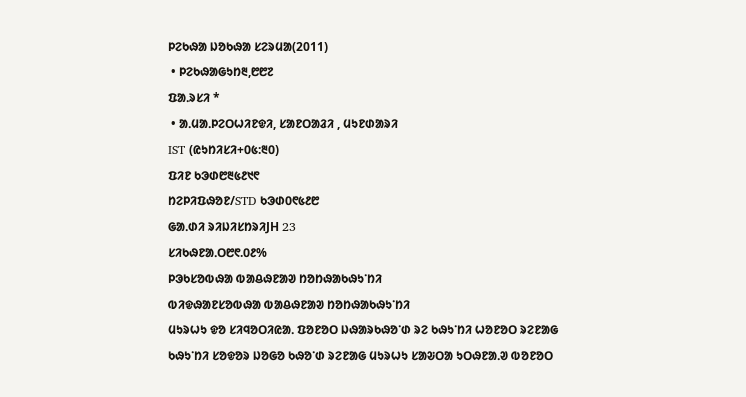ᱞᱮᱠᱷᱟ ᱡᱚᱠᱷᱟ ᱥᱮᱨᱢᱟ(2011)
 • ᱞᱮᱠᱷᱟᱜᱩᱴ᱓,᱘᱘᱗
ᱯᱟᱹᱨᱥᱤ *
 • ᱟᱹᱢᱟᱹᱞᱮᱛᱦᱤᱱᱫᱤ, ᱥᱟᱱᱛᱟᱲᱤ , ᱢᱩᱱᱰᱟᱨᱤ
IST (ᱭᱩᱴᱤᱥᱤ+᱐᱕:᱓᱐)
ᱯᱤᱱ ᱠᱳᱰ᱘᱓᱕᱒᱑᱖
ᱴᱮᱞᱤᱯᱷᱚᱱ/STD ᱠᱳᱰ᱐᱖᱕᱒᱘
ᱜᱟᱹᱰᱤ ᱨᱤᱡᱤᱥᱴᱨᱤJH 23
ᱥᱤᱠᱷᱱᱟᱹᱛ᱘᱖.᱐᱒%
ᱞᱳᱠᱥᱚᱵᱷᱟ ᱵᱟᱪᱷᱱᱟᱣ ᱴᱚᱴᱷᱟᱠᱷᱩᱸᱴᱤ
ᱵᱤᱫᱷᱟᱱᱥᱚᱵᱷᱟ ᱵᱟᱪᱷᱱᱟᱣ ᱴᱚᱴᱷᱟᱠᱷᱩᱸᱴᱤ
ᱢᱩᱨᱦᱩ ᱫᱚ ᱥᱤᱧᱚᱛᱤᱭᱟᱹ ᱯᱚᱱᱚᱛ ᱡᱷᱟᱨᱠᱷᱚᱸᱰ ᱨᱮ ᱠᱷᱩᱸᱴᱤ ᱦᱚᱱᱚᱛ ᱨᱮᱱᱟᱜ ᱠᱷᱩᱸᱴᱤ ᱥᱚᱫᱚᱨ ᱡᱚᱜᱚ ᱠᱷᱚᱸᱰ ᱨᱮᱱᱟᱜ ᱢᱩᱨᱦᱩ ᱥᱟᱶᱛᱟ ᱩᱛᱷᱱᱟᱹᱣ ᱵᱚᱱᱚᱛ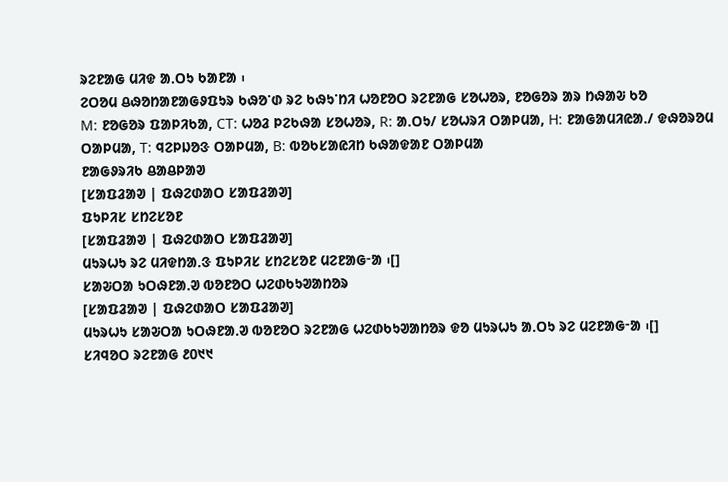ᱨᱮᱱᱟᱜ ᱢᱤᱫ ᱟᱹᱛᱩ ᱠᱟᱱᱟ ᱾
ᱮᱛᱚᱢ ᱪᱷᱚᱴᱟᱱᱟᱜᱽᱯᱩᱨ ᱠᱷᱚᱸᱰ ᱨᱮ ᱠᱷᱩᱸᱴᱤ ᱦᱚᱱᱚᱛ ᱨᱮᱱᱟᱜ ᱥᱚᱦᱚᱨ, ᱱᱚᱜᱚᱨ ᱟᱨ ᱴᱷᱟᱶ ᱠᱚ
M: ᱱᱚᱜᱚᱨ ᱯᱟᱞᱤᱠᱟ, CT: ᱦᱚᱲ ᱞᱮᱠᱷᱟ ᱥᱚᱦᱚᱨ, R: ᱟᱹᱛᱩ/ ᱥᱚᱦᱨᱤ ᱛᱟᱞᱢᱟ, H: ᱱᱟᱜᱟᱢᱤᱭᱟᱹ/ ᱫᱷᱚᱨᱚᱢ ᱛᱟᱞᱢᱟ, T: ᱧᱮᱞᱡᱚᱝ ᱛᱟᱞᱢᱟ, B: ᱵᱚᱠᱥᱟᱭᱤᱴ ᱠᱷᱟᱫᱟᱱ ᱛᱟᱞᱢᱟ
ᱱᱟᱜᱽᱨᱤᱠ ᱪᱟᱪᱞᱟᱣ
[ᱥᱟᱯᱲᱟᱣ | ᱯᱷᱮᱰᱟᱛ ᱥᱟᱯᱲᱟᱣ]
ᱯᱩᱞᱤᱥ ᱥᱴᱮᱥᱚᱱ
[ᱥᱟᱯᱲᱟᱣ | ᱯᱷᱮᱰᱟᱛ ᱥᱟᱯᱲᱟᱣ]
ᱢᱩᱨᱦᱩ ᱨᱮ ᱢᱤᱫᱴᱟᱹᱝ ᱯᱩᱞᱤᱥ ᱥᱴᱮᱥᱚᱱ ᱢᱮᱱᱟᱜᱼᱟ ᱾[]
ᱥᱟᱶᱛᱟ ᱩᱛᱷᱱᱟᱹᱣ ᱵᱚᱱᱚᱛ ᱦᱮᱰᱠᱩᱣᱟᱴᱚᱨ
[ᱥᱟᱯᱲᱟᱣ | ᱯᱷᱮᱰᱟᱛ ᱥᱟᱯᱲᱟᱣ]
ᱢᱩᱨᱦᱩ ᱥᱟᱶᱛᱟ ᱩᱛᱷᱱᱟᱹᱣ ᱵᱚᱱᱚᱛ ᱨᱮᱱᱟᱜ ᱦᱮᱰᱠᱩᱣᱟᱴᱚᱨ ᱫᱚ ᱢᱩᱨᱦᱩ ᱟᱹᱛᱩ ᱨᱮ ᱢᱮᱱᱟᱜᱼᱟ ᱾[]
ᱥᱤᱧᱚᱛ ᱨᱮᱱᱟᱜ ᱒᱐᱑᱑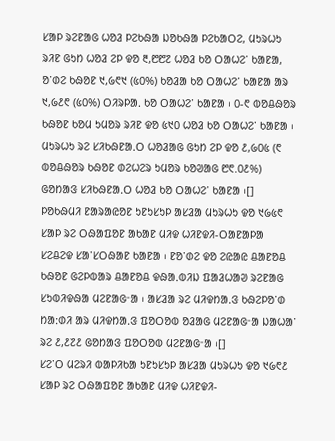ᱥᱟᱞ ᱨᱮᱱᱟᱜ ᱦᱚᱲ ᱞᱮᱠᱷᱟ ᱡᱚᱠᱷᱟ ᱞᱮᱠᱟᱛᱮ, ᱢᱩᱨᱦᱩ ᱨᱤᱱ ᱜᱩᱴ ᱦᱚᱲ ᱮᱞ ᱫᱚ ᱓,᱘᱘᱗ ᱦᱚᱲ ᱠᱚ ᱛᱟᱦᱮᱸ ᱠᱟᱱᱟ, ᱚᱸᱰᱮ ᱠᱷᱚᱱ ᱑,᱙᱖᱑ (᱕᱐%) ᱠᱚᱲᱟ ᱠᱚ ᱛᱟᱦᱮᱸ ᱠᱟᱱᱟ ᱟᱨ ᱑,᱙᱒᱖ (᱕᱐%) ᱛᱤᱨᱞᱟᱹ ᱠᱚ ᱛᱟᱦᱮᱸ ᱠᱟᱱᱟ ᱾ ᱐-᱖ ᱵᱚᱪᱷᱚᱨ ᱠᱷᱚᱱ ᱠᱚᱢ ᱩᱢᱚᱨ ᱨᱤᱱ ᱫᱚ ᱕᱑᱐ ᱦᱚᱲ ᱠᱚ ᱛᱟᱦᱮᱸ ᱠᱟᱱᱟ ᱾ ᱢᱩᱨᱦᱩ ᱨᱮ ᱥᱤᱠᱷᱱᱟᱹᱛ ᱦᱚᱲᱟᱜ ᱜᱩᱴ ᱮᱞ ᱫᱚ ᱒,᱙᱐᱕ (᱖ ᱵᱚᱪᱷᱚᱨ ᱠᱷᱚᱱ ᱰᱮᱦᱮᱨ ᱩᱢᱚᱨ ᱠᱚᱣᱟᱜ ᱘᱖.᱐᱒%) ᱜᱚᱴᱟᱝ ᱥᱤᱠᱷᱱᱟᱹᱛ ᱦᱚᱲ ᱠᱚ ᱛᱟᱦᱮᱸ ᱠᱟᱱᱟ ᱾[]
ᱞᱚᱠᱷᱢᱤ ᱱᱟᱨᱟᱭᱚᱱ ᱩᱱᱩᱥᱩᱞ ᱟᱥᱲᱟ ᱢᱩᱨᱦᱩ ᱫᱚ ᱑᱙᱕᱖ ᱥᱟᱞ ᱨᱮ ᱛᱷᱟᱯᱚᱱ ᱟᱠᱟᱱ ᱢᱤᱫ ᱦᱤᱱᱫᱤ-ᱛᱟᱱᱟᱞᱟ ᱥᱮᱪᱮᱫ ᱥᱟᱸᱥᱛᱷᱟᱱ ᱠᱟᱱᱟ ᱾ ᱱᱚᱸᱰᱮ ᱫᱚ ᱮᱭᱟᱭ ᱪᱟᱱᱚᱪ ᱠᱷᱚᱱ ᱜᱮᱞᱵᱟᱨ ᱪᱟᱱᱚᱪ ᱫᱷᱟᱹᱵᱤᱡ ᱯᱟᱲᱦᱟᱣ ᱨᱮᱱᱟᱜ ᱥᱩᱵᱤᱫᱷᱟ ᱢᱮᱱᱟᱜᱼᱟ ᱾ ᱟᱥᱲᱟ ᱨᱮ ᱢᱤᱫᱴᱟᱹᱝ ᱠᱷᱮᱞᱚᱸᱰ ᱴᱟᱺᱰᱤ ᱟᱨ ᱢᱤᱫᱴᱟᱹᱝ ᱯᱚᱛᱚᱵ ᱚᱲᱟᱜ ᱢᱮᱱᱟᱜᱼᱟ ᱡᱟᱦᱟᱸ ᱨᱮ ᱒,᱒᱗᱒ ᱜᱚᱴᱟᱝ ᱯᱚᱛᱚᱵ ᱢᱮᱱᱟᱜᱼᱟ ᱾[]
ᱥᱮᱸᱛ ᱢᱮᱨᱤ ᱵᱟᱞᱤᱠᱟ ᱩᱱᱩᱥᱩᱞ ᱟᱥᱲᱟ ᱢᱩᱨᱦᱩ ᱫᱚ ᱑᱙᱖᱒ ᱥᱟᱞ ᱨᱮ ᱛᱷᱟᱯᱚᱱ ᱟᱠᱟᱱ ᱢᱤᱫ ᱦᱤᱱᱫᱤ-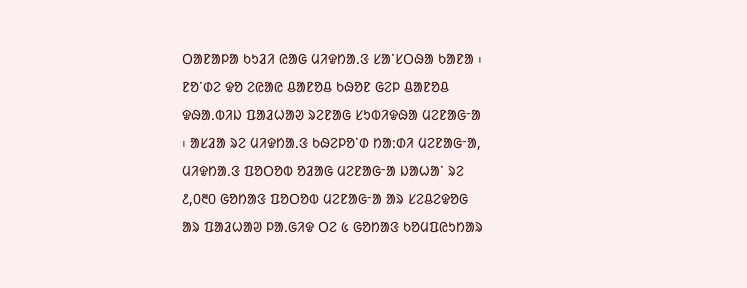ᱛᱟᱱᱟᱞᱟ ᱠᱩᱲᱤ ᱭᱟᱜ ᱢᱤᱫᱴᱟᱹᱝ ᱥᱟᱸᱥᱛᱷᱟ ᱠᱟᱱᱟ ᱾ ᱱᱚᱸᱰᱮ ᱫᱚ ᱮᱭᱟᱭ ᱪᱟᱱᱚᱪ ᱠᱷᱚᱱ ᱜᱮᱞ ᱪᱟᱱᱚᱪ ᱫᱷᱟᱹᱵᱤᱡ ᱯᱟᱲᱦᱟᱣ ᱨᱮᱱᱟᱜ ᱥᱩᱵᱤᱫᱷᱟ ᱢᱮᱱᱟᱜᱼᱟ ᱾ ᱟᱥᱲᱟ ᱨᱮ ᱢᱤᱫᱴᱟᱹᱝ ᱠᱷᱮᱞᱚᱸᱰ ᱴᱟᱺᱰᱤ ᱢᱮᱱᱟᱜᱼᱟ, ᱢᱤᱫᱴᱟᱹᱝ ᱯᱚᱛᱚᱵ ᱚᱲᱟᱜ ᱢᱮᱱᱟᱜᱼᱟ ᱡᱟᱦᱟᱸ ᱨᱮ ᱒,᱐᱓᱐ ᱜᱚᱴᱟᱝ ᱯᱚᱛᱚᱵ ᱢᱮᱱᱟᱜᱼᱟ ᱟᱨ ᱥᱮᱪᱮᱫᱚᱜ ᱟᱨ ᱯᱟᱲᱦᱟᱣ ᱞᱟᱹᱜᱤᱫ ᱛᱮ ᱕ ᱜᱚᱴᱟᱝ ᱠᱚᱢᱯᱭᱩᱴᱟᱨ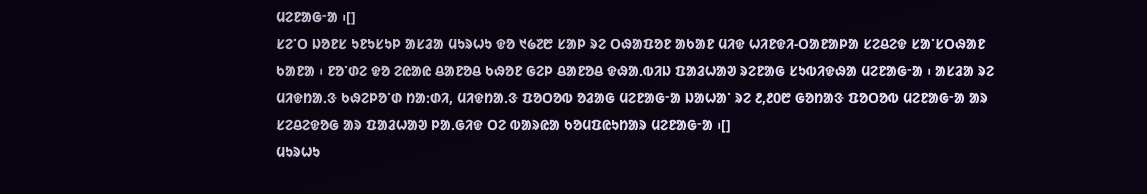ᱢᱮᱱᱟᱜᱼᱟ ᱾[]
ᱥᱮᱸᱛ ᱡᱚᱱᱥ ᱩᱱᱩᱥᱩᱞ ᱟᱥᱲᱟ ᱢᱩᱨᱦᱩ ᱫᱚ ᱑᱙᱗᱘ ᱥᱟᱞ ᱨᱮ ᱛᱷᱟᱯᱚᱱ ᱟᱠᱟᱱ ᱢᱤᱫ ᱦᱤᱱᱫᱤ-ᱛᱟᱱᱟᱞᱟ ᱥᱮᱪᱮᱫ ᱥᱟᱸᱥᱛᱷᱟᱱ ᱠᱟᱱᱟ ᱾ ᱱᱚᱸᱰᱮ ᱫᱚ ᱮᱭᱟᱭ ᱪᱟᱱᱚᱪ ᱠᱷᱚᱱ ᱜᱮᱞ ᱪᱟᱱᱚᱪ ᱫᱷᱟᱹᱵᱤᱡ ᱯᱟᱲᱦᱟᱣ ᱨᱮᱱᱟᱜ ᱥᱩᱵᱤᱫᱷᱟ ᱢᱮᱱᱟᱜᱼᱟ ᱾ ᱟᱥᱲᱟ ᱨᱮ ᱢᱤᱫᱴᱟᱹᱝ ᱠᱷᱮᱞᱚᱸᱰ ᱴᱟᱺᱰᱤ, ᱢᱤᱫᱴᱟᱹᱝ ᱯᱚᱛᱚᱵ ᱚᱲᱟᱜ ᱢᱮᱱᱟᱜᱼᱟ ᱡᱟᱦᱟᱸ ᱨᱮ ᱒,᱒᱐᱘ ᱜᱚᱴᱟᱝ ᱯᱚᱛᱚᱵ ᱢᱮᱱᱟᱜᱼᱟ ᱟᱨ ᱥᱮᱪᱮᱫᱚᱜ ᱟᱨ ᱯᱟᱲᱦᱟᱣ ᱞᱟᱹᱜᱤᱫ ᱛᱮ ᱵᱟᱨᱭᱟ ᱠᱚᱢᱯᱭᱩᱴᱟᱨ ᱢᱮᱱᱟᱜᱼᱟ ᱾[]
ᱢᱩᱨᱦᱩ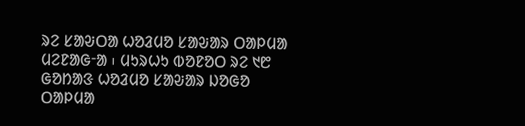ᱨᱮ ᱥᱟᱶᱛᱟ ᱦᱚᱲᱢᱚ ᱥᱟᱶᱟᱨ ᱛᱟᱞᱢᱟ ᱢᱮᱱᱟᱜᱼᱟ ᱾ ᱢᱩᱨᱦᱩ ᱵᱚᱱᱚᱛ ᱨᱮ ᱑᱘ ᱜᱚᱴᱟᱝ ᱦᱚᱲᱢᱚ ᱥᱟᱶᱟᱨ ᱡᱚᱜᱚ ᱛᱟᱞᱢᱟ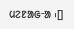ᱢᱮᱱᱟᱜᱼᱟ ᱾[]